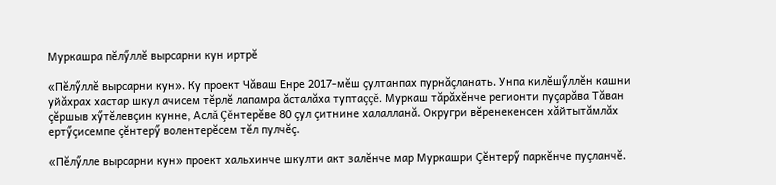Муркашра пĕлӳллĕ вырсарни кун иртрĕ

«Пĕлӳллĕ вырсарни кун». Ку проект Чăваш Енре 2017-мĕш çултанпах пурнăçланать. Унпа килĕшӳллĕн кашни уйăхрах хастар шкул ачисем тĕрлĕ лапамра ăсталăха туптаççĕ. Муркаш тăрăхĕнче регионти пуçарăва Тăван çĕршыв хӳтĕлевçин кунне, Аслă Çĕнтерĕве 80 çул çитнине халалланă. Округри вĕренекенсен хăйтытăмлăх ертӳçисемпе çĕнтерӳ волентерĕсем тĕл пулчĕç.

«Пĕлӳлле вырсарни кун» проект хальхинче шкулти акт залĕнче мар Муркашри Çĕнтерӳ паркĕнче пуçланчĕ.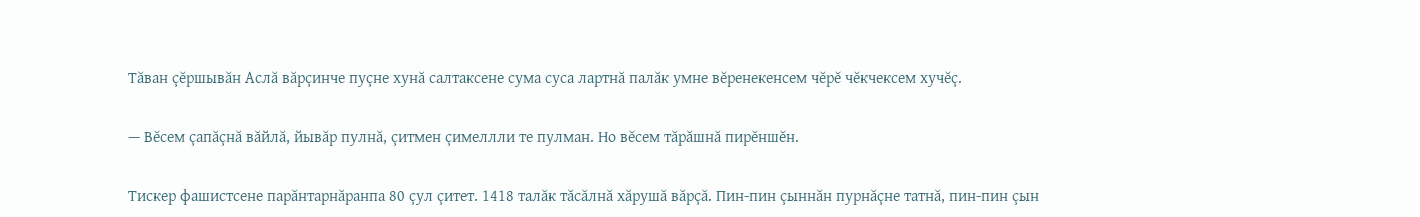Тăван çĕршывăн Аслă вăрçинче пуçне хунă салтаксене сума суса лартнă палăк умне вĕренекенсем чĕрĕ чĕкчексем хучĕç.

— Вĕсем çапăçнă вăйлă, йывăр пулнă, çитмен çимеллли те пулман. Но вĕсем тăрăшнă пирĕншĕн.

Тискер фашистсене парăнтарнăранпа 80 çул çитет. 1418 талăк тăсăлнă хăрушă вăрçă. Пин-пин çыннăн пурнăçне татнă, пин-пин çын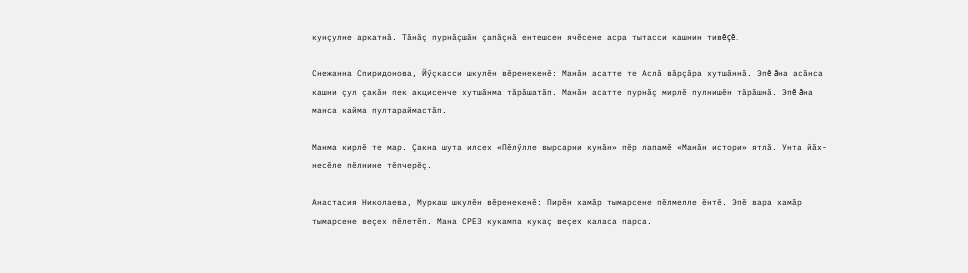кунçулне аркатнă. Тăнăç пурнăçшăн çапăçнă ентешсен ячĕсене асра тытасси кашнин тивĕçĕ.

Снежанна Спиридонова, Йӳçкасси шкулĕн вĕренекенĕ: Манăн асатте те Аслă вăрçăра хутшăннă. Эпĕ ăна асăнса кашни çул çакăн пек акцисенче хутшăнма тăрăшатăп. Манăн асатте пурнăç мирлĕ пулнишĕн тăрăшнă. Эпĕ ăна манса кайма пултараймастăп.

Манма кирлĕ те мар. Çакна шута илсех «Пĕлӳлле вырсарни кунăн» пĕр лапамĕ «Манăн истори» ятлă. Унта йăх-несĕле пĕлнине тĕпчерĕç.

Анастасия Николаева, Муркаш шкулĕн вĕренекенĕ: Пирĕн хамăр тымарсене пĕлмелле ĕнтĕ. Эпĕ вара хамăр тымарсене веçех пĕлетĕп. Мана СРЕЗ кукампа кукаç веçех каласа парса.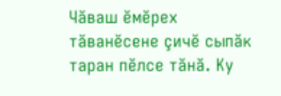Чăваш ĕмĕрех тăванĕсене çичĕ сыпăк таран пĕлсе тăнă. Ку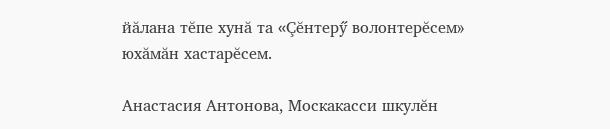йăлана тĕпе хунă та «Çĕнтерӳ волонтерĕсем» юхăмăн хастарĕсем.

Анастасия Антонова, Москакасси шкулĕн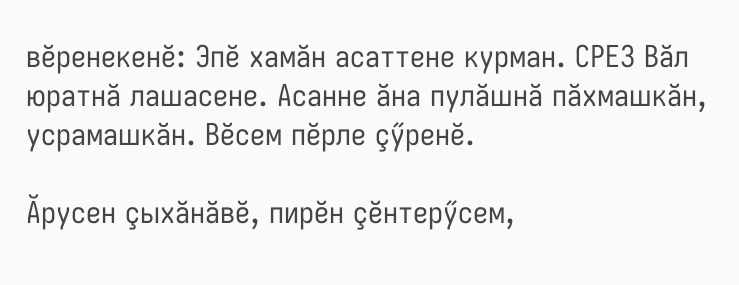вĕренекенĕ: Эпĕ хамăн асаттене курман. СРЕЗ Вăл юратнă лашасене. Асанне ăна пулăшнă пăхмашкăн, усрамашкăн. Вĕсем пĕрле çӳренĕ.

Ăрусен çыхăнăвĕ, пирĕн çĕнтерӳсем,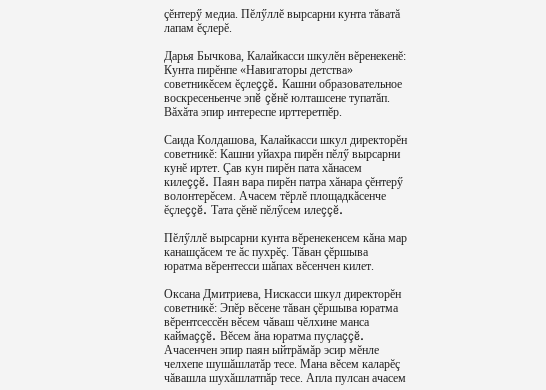çĕнтерӳ медиа. Пĕлӳллĕ вырсарни кунта тăватă лапам ĕçлерĕ.

Дарья Бычкова, Калайкасси шкулĕн вĕренекенĕ: Кунта пирĕнпе «Навигаторы детства» советникĕсем ĕçлеççĕ. Кашни образовательное воскресеньенче эпĕ çĕнĕ юлташсене тупатăп. Вăхăта эпир интереспе ирттеретпĕр.

Саида Колдашова, Калайкасси шкул директорĕн советникĕ: Кашни уйахра пирĕн пĕлӳ вырсарни кунĕ иртет. Çав кун пирĕн пата хăнасем килеççĕ. Паян вара пирĕн патра хăнара çĕнтерӳ волонтерĕсем. Ачасем тĕрлĕ площадкăсенче ĕçлеççĕ. Тата çĕнĕ пĕлӳсем илеççĕ.

Пĕлӳллĕ вырсарни кунта вĕренекенсем кăна мар канашçăсем те ăс пухрĕç. Тăван çĕршыва юратма вĕрентесси шăпах вĕсенчен килет.

Оксана Дмитриева, Нискасси шкул директорĕн советникĕ: Эпĕр вĕсене тăван çĕршыва юратма вĕрентсессĕн вĕсем чăваш чĕлхине манса каймаççĕ. Вĕсем ăна юратма пуçлаççĕ. Ачасенчен эпир паян ыйтрăмăр эсир мĕнле челхепе шушăшлатăр тесе. Мана вĕсем каларĕç чăвашла шухăшлатпăр тесе. Апла пулсан ачасем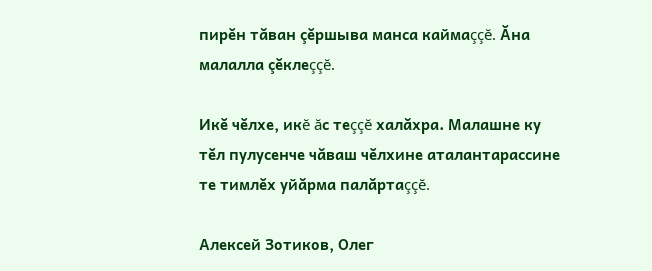пирĕн тăван çĕршыва манса каймаççĕ. Ăна малалла çĕклеççĕ.

Икĕ чĕлхе, икĕ ăс теççĕ халăхра. Малашне ку тĕл пулусенче чăваш чĕлхине аталантарассине те тимлĕх уйăрма палăртаççĕ.

Алексей Зотиков, Олег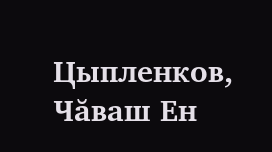Цыпленков, Чăваш Ен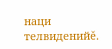наци телвиденийĕ.